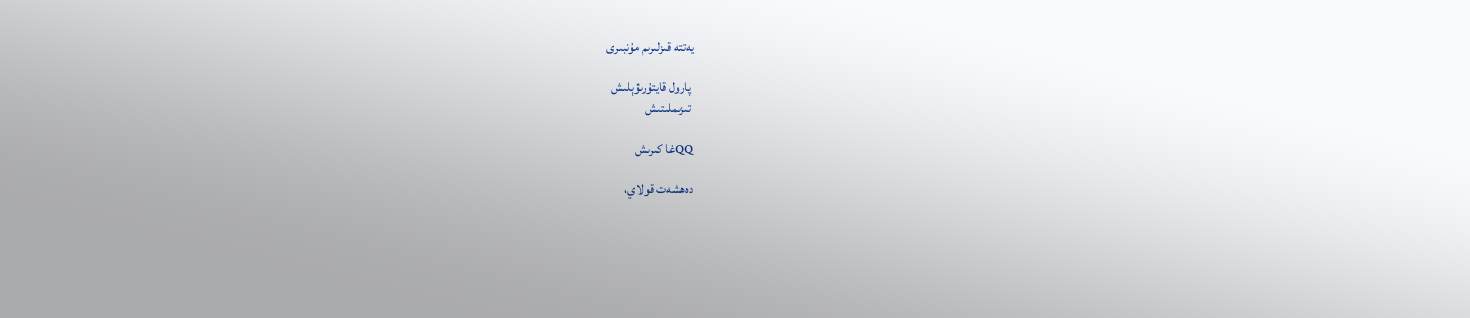يەتتە قىزلىرىم مۇنبىرى

 پارول قايتۇرىۋېلىش
 تىزىملىتىش

QQغا كىرىش

دەھشەت قولاي،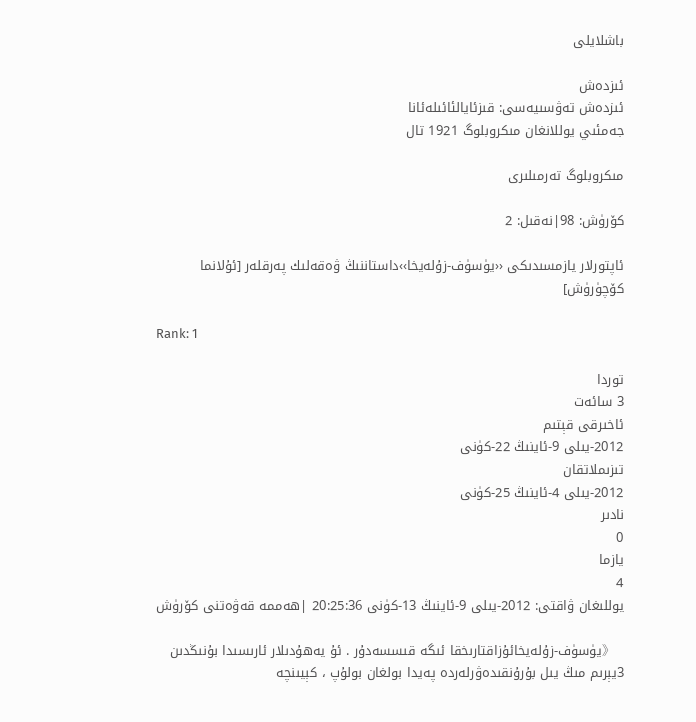باشلايلى

ئىزدەش
ئىزدەش تەۋسىيەسى: قىزئايالئائىلەئانا
جەمئىي يوللانغان مىكروبلوگ 1921 تال

مىكروبلوگ تەرمىلىرى

كۆرۈش: 98|نەقىل: 2

ئاپتورلار يازمسىدىكى ‹‹يۈسۈف-زۇلەيخا››داستاننىڭ ۋەقەلىك پەرقلەر [ئۇلانما كۆچۈرۈش]

Rank: 1

توردا
3 سائەت
ئاخىرقى قېتىم
2012-يىلى 9-ئاينىڭ 22-كۈنى
تىزىملاتقان
2012-يىلى 4-ئاينىڭ 25-كۈنى
نادىر
0
يازما
4
يوللىغان ۋاقتى: 2012-يىلى 9-ئاينىڭ 13-كۈنى 20:25:36 |ھەممە قەۋەتنى كۆرۈش

   《يۈسۈف-زۇلەيخائۇزاقتارىخقا ئىگە قىسسەدۇر . ئۇ يەھۇدىلار ئارىسىدا بۇنىڭدىن 3يېرىم مىڭ يىل بۇرۇنقىدەۋرلەردە پەيدا بولغان بولۇپ ، كېيىنچە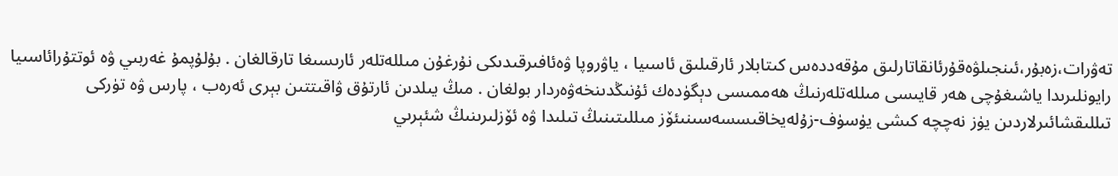تەۋرات،زەبۇر،ئىنجىلۋەقۇرئانقاتارلىق مۇقەددەس كىتابلار ئارقىلىق ئاسىيا ، ياۋروپا ۋەئافىرقىدىكى نۇرغۇن مىللەتلەر ئارىسىغا تارقالغان . بۇلۇپمۇ غەربىي ۋە ئوتتۇرائاسىيا رايونلىرىدا ياشىغۇچى ھەر قايىسى مىللەتلەرنىڭ ھەممىسى دېگۈدەك ئۇنىڭدىنخەۋەردار بولغان . مىڭ يىلدىن ئارتۇق ۋاقىتتىن بېرى ئەرەب ، پارس ۋە تۈركى تىللىقشائىرلاردىن يۈز نەچچە كىشى يۈسۈف-زۇلەيخاقىسسەسىنىئۆز مىللىتىنىڭ تىلىدا ۋە ئۆزلىرىنىڭ شئېرىي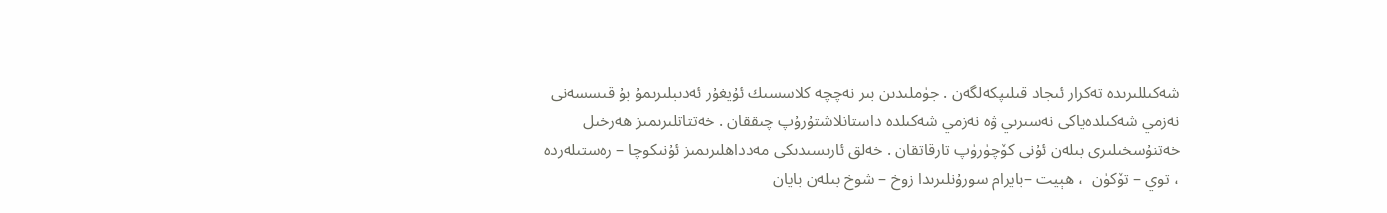شەكىللىرىدە تەكرار ئىجاد قىلىپكەلگەن . جۈملىدىن بىر نەچچە كلاسسىك ئۇيغۇر ئەدىبلىرىمۇ بۇ قىسسەنى نەزمي شەكىلدەياكى نەسىرىي ۋە نەزمي شەكىلدە داستانلاشتۇرۇپ چىققان . خەتتاتلىرىمىز ھەرخىل خەتنۇسخىلىرى بىلەن ئۇنى كۆچۈرۈپ تارقاتقان . خەلق ئارىسىدىكى مەدداھلىرىمىز ئۇنىكوچا – رەستىلەردە ، توي – تۆكۈن  ، ھېيت –بايرام سورۇنلىرىدا زوخ – شوخ بىلەن بايان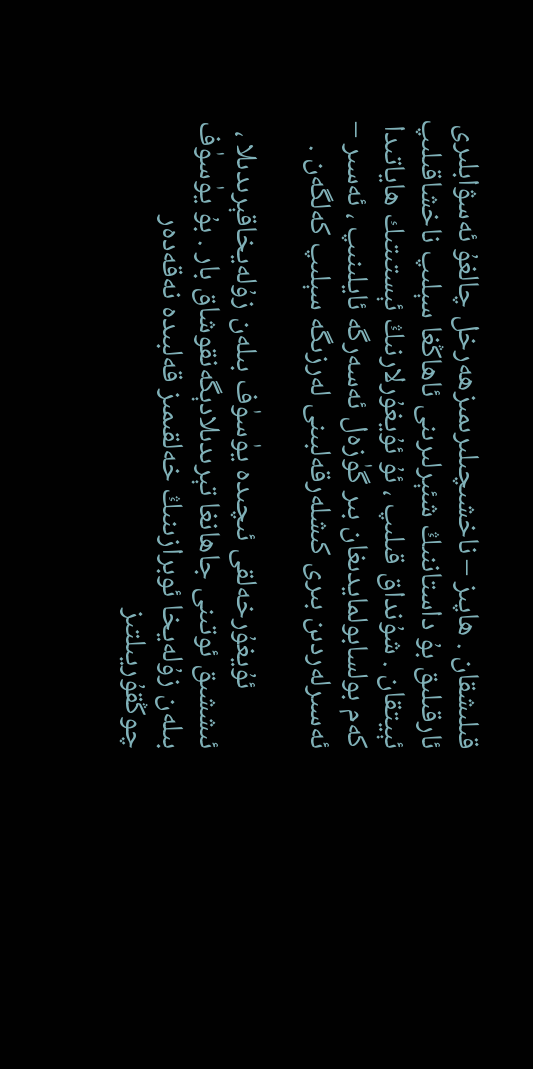قىلىشقان . ھاپىز – ناخشىچىلىرىمىزھەرخل چالغۇ ئەسۋابلىرى ئارقىلىق بۇ داستاننىڭ شئېرلىرىنى ئاھاڭغا سېلىپ ناخشاقىلىپ ئېيتقان . شۇنداق قىلىپ ، ئۇ ئۇيغۇرلارنىڭ ئېستىتىك ھاياتىدا كەم بولسابولمايدىغان بىر گۈزەل ئەسەرگە ئايلىنىپ ، ئەسىر – ئەسىرلەردىن بىرى كىشلەرقەلبىنى لەرزىگە سېلىپ كەلگەن .

         ئۇيغۇرخەلقى ئىچىدە يۈسۈف بىلەن زۇلەيخاقېرىدىلا ، ئىششىق ئوتىنى جاھانغا تېرىدىلادېگەنقوشاق بار . بۇ يۈسۈف بىلەن زۇلەيخا ئوبرازىنىڭ خەلقىمىز قەلبىدە نەقەدەر چوڭقۇريىلتىز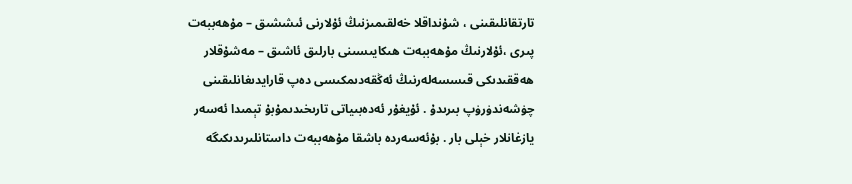تارتقانلىقىنى ، شۇنداقلا خەلقىمىزنىڭ ئۇلارنى ئىششىق – مۇھەببەت پىرى ،ئۇلارنىڭ مۇھەببەت ھىكايىسىنى بارلىق ئاشىق – مەشۇقلار ھەققىدىكى قىسسەلەرنىڭ ئەڭقەدىمكىسى دەپ قارايدىغانلىقىنى چۈشەندۈرۈپ بىرىدۇ . ئۇيغۇر ئەدەبىياتى تارىخىدىمۇبۇ تېمىدا ئەسەر  يازغانلار خېلى بار . بۇئەسەردە باشقا مۇھەببەت داستانلىرىدىكىگە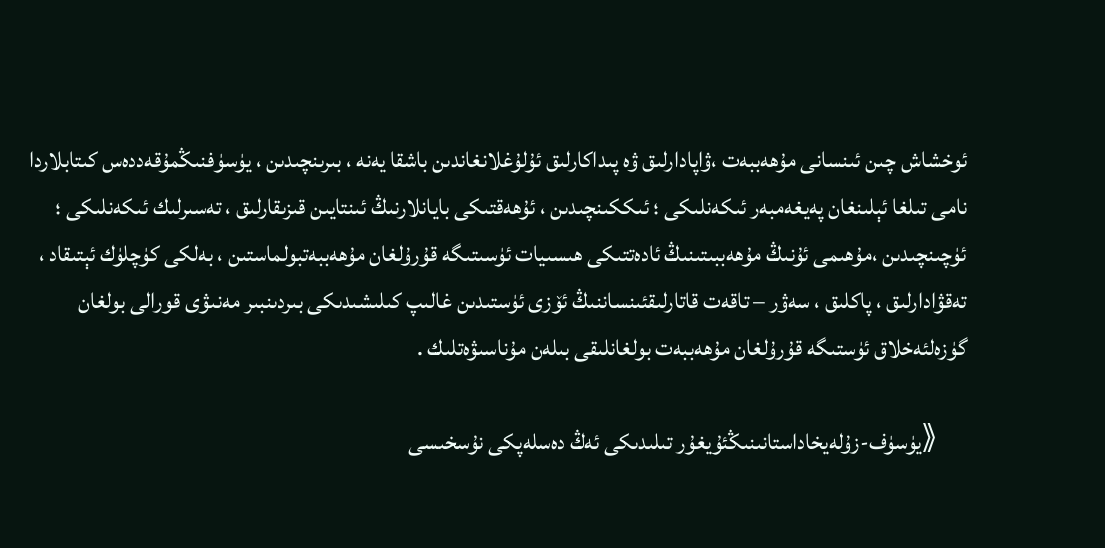ئوخشاش چىن ئىنسانى مۇھەببەت ،ۋاپادارلىق ۋە پىداكارلىق ئۇلۇغلانغاندىن باشقا يەنە ، بىرىنچىدىن ، يۈسۈفنىڭمۇقەددەس كىتابلاردا نامى تىلغا ئېلىنغان پەيغەمبەر ئىكەنلىكى ؛ ئىككىنچىدىن ، ئۇھەقتىكى بايانلارنىڭ ئىنتايىن قىزىقارلىق ، تەسىرلىك ئىكەنلىكى ؛ ئۈچىنچىدىن ،مۇھىمى ئۇنىڭ مۇھەببىتىنىڭ ئادەتتىكى ھىسىيات ئۈسىتىگە قۇرۇلغان مۇھەببەتبولماستىن ، بەلكى كۈچلۈك ئېتىقاد ، تەقۋادارلىق ، پاكلىق ، سەۋر – تاقەت قاتارلىقئىنساننىڭ ئۆزى ئۈستىدىن غالىپ كىلىشىدىكى بىردىنبىر مەنىۋى قورالى بولغان گۈزەلئەخلاق ئۈستىگە قۇرۇلغان مۇھەببەت بولغانلىقى بىلەن مۇناسىۋەتلىك .

   《يۈسۈف-زۇلەيخاداستانىنىڭئۇيغۇر تىلىدىكى ئەڭ دەسلەپكى نۇسخىسى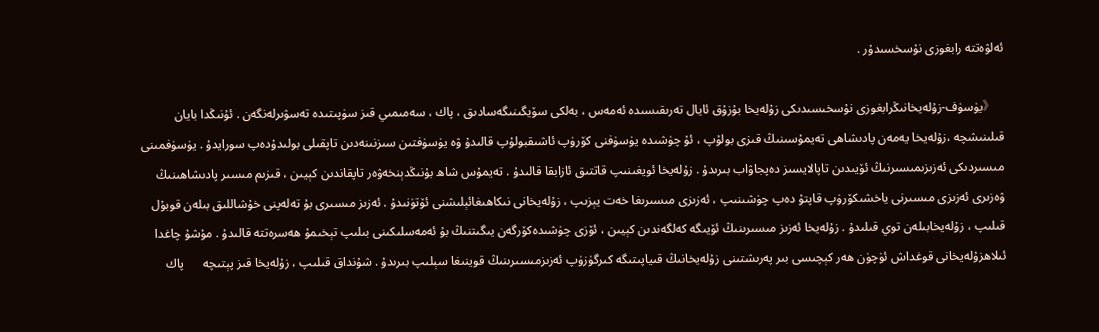ئەلۋەتتە رابغوزى نۇسخسىدۇر .

   《يۈسۈف-زۇلەيخانىڭرابغوزى نۇسخىسىدىكى زۇلەيخا بۇزۇق ئايال تەرىقىسىدە ئەمەس ، بەلكى سۆيگىنىگەسادىق ، پاك ، سەمىمىي قىز سۈپىتىدە تەسۋىرلەنگەن . ئۇنىڭدا بايان قىلىنىشچە ،زۇلەيخا يەمەن پادىشاھى تەيمۇسىنىڭ قىزى بولۇپ ، ئۇ چۈشىدە يۈسۈفنى كۆرۈپ ئاشىقبولۇپ قالىدۇ ۋە يۈسۈفتىن سىزنىنەدىن تاپقىلى بولىدۇدەپ سورايدۇ . يۈسۈفمىنى مىسىردىكى ئەزىزىمىسىرنىڭ ئۆيىدىن تاپالايسىز دەپجاۋاب بىرىدۇ . زۇلەيخا ئويغىنىپ قاتتىق ئازابقا قالىدۇ . تەيمۇس شاھ بۇنىڭدېنخەۋەر تاپقاندىن كېيىن ، قىزىم مىسىر پادىشاھىنىڭ ۋەزىرى ئەزىزى مىسىرنى ياخشىكۆرۈپ قاپتۇ دەپ چۈشىنىپ ، ئەزىزى مىسىرىغا خەت يېزىپ ، زۇلەيخانى نىكاھىغائېلىشنى ئۆتۈنىدۇ . ئەزىز مىسىرى بۇ تەلەپنى خۇشاللىق بىلەن قوبۇل قىلىپ ، زۇلەيخابىلەن توي قىلىدۇ . زۇلەيخا ئەزىز مىسىرىنىڭ ئۆيىگە كەلگەندىن كېيىن ، ئۆزى چۈشىدەكۆرگەن يىگىتنىڭ بۇ ئەمەسلىكىنى بىلىپ تېخىمۇ ھەسرەتتە قالىدۇ . مۇشۇ چاغدا ئىلاھزۇلەيخانى قوغداش ئۈچۈن ھەر كېچىسى بىر پەرىشتىنى زۇلەيخانىڭ قىياپىتىگە كىرگۈزۈپ ئەزىزمىسىرىنىڭ قوينىغا سېلىپ بىرىدۇ . شۇنداق قىلىپ ، زۇلەيخا قىز پېتىچە      پاك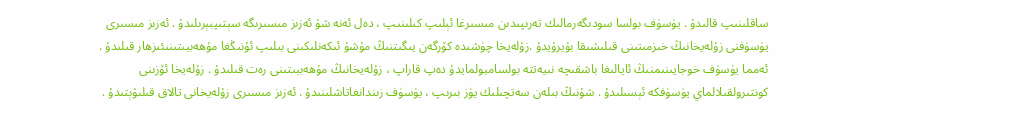ساقلىنىپ قالىدۇ . يۈسۈف بولسا سودىگەرمالىك تەرىپىدىن مىسىرغا ئېلىپ كىلىنىپ ، دەل ئەنە شۇ ئەزىز مىسىرىگە سېتىپبېرىلىدۇ . ئەزىز مىسىرى يۈسۈفنى زۇلەيخانىڭ خىزمىتىنى قىلىشىقا بۇيرۇيدۇ .زۇلەيخا چۈشىدە كۆرگەن يىگىتنىڭ مۇشۇ ئىكەنلىكىنى بىلىپ ئۇنىڭغا مۇھەببىتىنىئىزھار قىلىدۇ . ئەمما يۈسۈف خوجايىنىمنىڭ ئايالىغا باشقىچە نىيەتتە بولسامبولمايدۇ دەپ قاراپ ، زۇلەيخانىڭ مۇھەببىتىنى رەت قىلىدۇ . زۇلەيخا ئۆزىنى كونتىرولقىلالماي يۈسۈفكە ئېسىلىدۇ . شۇنىڭ بىلەن سەتچىلىك يۈز بىرىپ ، يۈسۈف زىندانغاتاشلىنىدۇ . ئەزىز مىسىرى زۇلەيخانى تالاق قىلىۋېتىدۇ .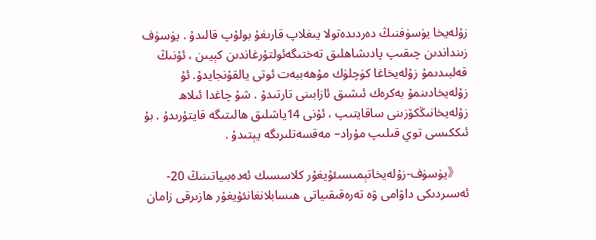زۇلەيخا يۈسۈفنىڭ دەردىدەتولا يىغلاپ قارىغۇ بولۇپ قالىدۇ . يۈسۈف زىنداندىن چىقىپ پادىشاھلىق تەختىگەئولتۇرغاندىن كېيىن ، ئۇنىڭ قەلبىدىمۇ زۇلەيخاغا كۈچلۈك مۇھەببەت ئوتى يالقۇنجايدۇ. ئۇ زۇلەيخادىنمۇ بەكرەك ئىشىق ئازابىنى تارتىدۇ . شۇ چاغدا ئىلاھ زۇلەيخانىڭكۆزىنى ساقايتىپ ، ئۇنى 14ياشلىق ھالىتىگە قايتۇرىدۇ . بۇ ئىككىسى توي قىلىپ مۇراد– مەقسەتلىرىگە يېتىدۇ .

   《يۈسۈف-زۇلەيخاتېمىسىئۇيغۇر كلاسسىك ئەدەبىياتىنىڭ 20-ئەسىردىكى داۋامى ۋە تەرەقىقىياتى ھىسابلانغانئۇيغۇر ھازىرقى زامان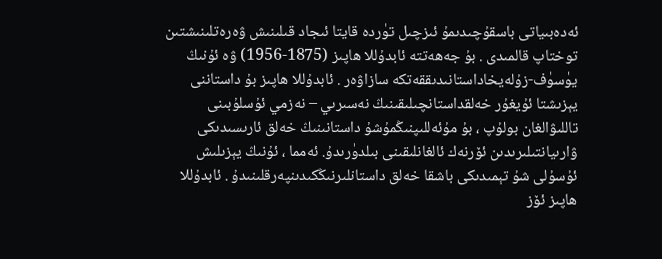ئەدەبىياتى باسقۇچىدىمۇ ئىزچىل تۈردە قايتا ئىجاد قىلىنىش ۋەرەتلىنىشتىن توختاپ قالمىدى . بۇ جەھەتتە ئابدۇللا ھاپىز (1875-1956) ۋە ئۇنىڭ يۈسۈف-زۇلەيخاداستانىدىققەتكە سازاۋەر . ئابدۇللا ھاپىز بۇ داستاننى يېزىشتا ئۇيغۇر خەلقداستانچىلىقىنىڭ نەسىرىي – نەزمي ئۇسلۇبىنى تاللىۋالغان بولۇپ ، بۇ مۇئەللىپنىڭمۇشۇ داستانىنىڭ خەلق ئارىسىدىكى ۋارىيانتىلىرىدىن ئۆرنەك ئالغانلىقىنى بىلدۈرىدۇ. ئەمما ، ئۇنىڭ يېزىلىش ئۇسۇلى شۇ تېمىدىكى باشقا خەلق داستانلىرنىڭكىدىنپەرقلىنىدۇ . ئابدۇللا ھاپىز ئۆز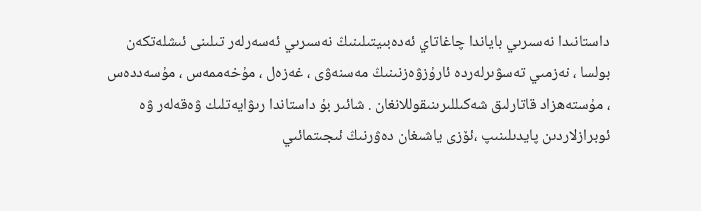داستانىدا نەسىرىي باياندا چاغاتاي ئەدەبىيتىلىنىڭ نەسىرىي ئەسەرلەر تىلىنى ئىشلەتكەن بولسا ، نەزمىي تەسۋىرلەردە ئارۇزۋەزنىنىڭ مەسنەۋى ، غەزەل ، مۇخەممەس ، مۇسەددەس ، مۇستەھزاد قاتارلىق شەكىللىرىنىقوللانغان . شائىر بۇ داستاندا رىۋايەتلىك ۋەقەلەر ۋە ئوبرازلاردىن پايدىلىنىپ ،ئۆزى ياشىغان دەۋرنىڭ ئىجىتمائىي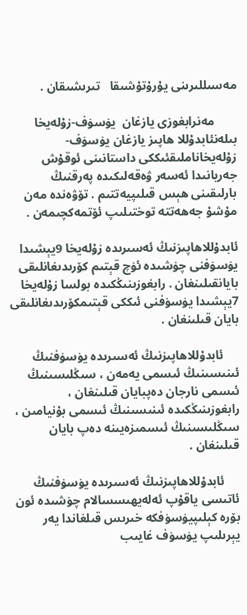مەسىللىرىنى يۇرۇتۇشىقا   تىرىشىقان .

       مەنرابغوزى يازغان  يۈسۈف-زۇلەيخا بىلەنئابدۇللا ھاپىز يازغان يۈسۈف-زۇلەيخاناملىقئىككى داستانىنى ئوقۇش جەريانىدا ئەسەر ۋەقەلىكىدە پەرقنىڭ بارلىقىنى ھېس قىلىپيەتتىم . تۆۋەندە مەن مۇشۇ جەھەتتە توختىلىپ ئۆتمەكچىمەن .

ئابدۇللاھاپىزنىڭ ئەسىرىدە زۇلەيخا 9يېشىدا يۈسۈفنى چۈشىدە ئۈچ قېتىم كۆرىدىغانلىقى بايانقىلىنغان . رابغوزىنىڭكىدە بولسا زۇلەيخا 7يېشىدا يۈسۈفنى ئىككى قېتىمكۆرىدىغانلىقى بايان قىلىنغان .

     ئابدۇللاھاپىزنىڭ ئەسىرىدە يۈسۈفنىڭ ئىنىسىنىڭ ئىسمى يەمەن ، سىڭلىسىنىڭ ئىسمى نارجان دەپبايان قىلىنغان ، رابغوزىنىڭكىدە ئىنىسىنىڭ ئىسمى بۇنيامىن ، سىڭلىسىنىڭ ئىسمىزەيىنە دەپ بايان قىلىنغان .

     ئابدۇللاھاپىزنىڭ ئەسىرىدە يۈسۈفنىڭ ئاتىسى ياقۇپ ئەلەيھىسسالام چۈشىدە ئون بۆرە كېلىپيۈسۈفكە خىرىس قىلغاندا يەر يېرىلىپ يۈسۈف غايىب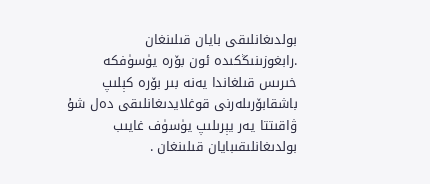بولدىغانلىقى بايان قىلىنغان .رابغوزىنىڭكىدە ئون بۆرە يۈسۈفكە خىرىس قىلغاندا يەنە بىر بۆرە كېلىپ باشقابۆرىلەرنى قوغلايدىغانلىقى دەل شۇ ۋاقىتتا يەر يېرىلىپ يۈسۈف غايىب بولدىغانلىقىبايان قىلىنغان .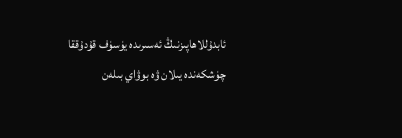ئابدۇللاھاپىزنىڭ ئەسىرىدە يۈسۈف قۇدۇققا چۈشكەندە يىلان ۋە بوۋاي بىلەن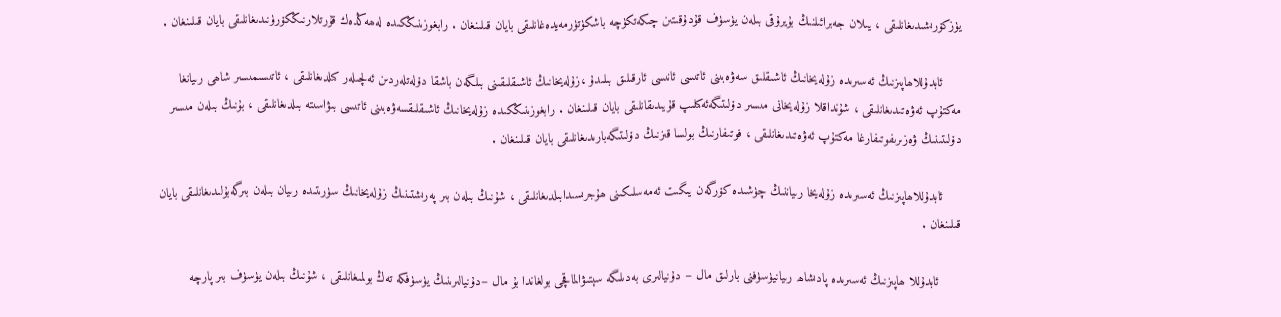يۈزكۆرىشىدىغانلىقى ، يىلان جەبرائىلنىڭ بۇيرۇقى بىلەن يۈسۈف قۇدۇقىتىن چىكەتكۈچە باشكۈتۈرمەيدەغانلىقى بايان قىلىنغان . رابغوزىنىڭكىدە لەھەڭدەك قۇرتلارنىڭكۆرۈنىدىغانلىقى بايان قىلىنغان .

     ئابدۇللاھاپىزنىڭ ئەسىرىدە زۇلەيخانىڭ ئاشىقلىق سەۋەبىنى ئاتىسى ئانىسى ئارقىلىق بىلىدۇ ،زۇلەيخانىڭ ئاشىقلىقىنى بىلگەن باشقا دۆلەتلەردىن ئەلچىلەر كىلدىغانلىقى ، ئاتىسىمىسىر شاھى رىيانغا مەكتۇپ ئەۋەتىدىغانلىقى ، شۇنداقلا زۇلەيخانى مىسىر دۆلىتىگەئەكىلىپ قۇيىدىقانلىقى بايان قىلىنغان . رابغوزىنىڭكىدە زۇلەيخانىڭ ئاشىقلىقسەۋەبىنى ئاتىسى بىۋاسىتە بىلدىغانلىقى ، بۇنىڭ بىلەن مىسىر دۆلىتىنىڭ ۋەزىرىفوتىفارغا مەكتۇپ ئەۋەتىدىغانلىقى ، فوتىفارنىڭ بولسا قىزنىڭ دۆلىتىگەبارىدىغانلىقى بايان قىلىنغان .

     ئابدۇللاھاپىزنىڭ ئەسىرىدە زۇلەيخا رىياننىڭ چۈشىدە كۆرگەن يىگىت ئەمەسلىكىنى ھۇجرىسىدابىلدىغانلىقى ، شۇنىڭ بىلەن بىر پەرىشتىنىڭ زۇلەيخانىڭ سۈرىتىدە رىيان بىلەن بىرگەبۇلىدىغانلىقى بايان قىلىنغان .

      ئابدۇللا ھاپىزنىڭ ئەسىرىدە پادىشاھ رىيانيۈسۈفنى بارلىق مال – دۇنيالىرى بەدىلىگە سېتىۋالماقچى بولغاندا بۇ مال –دۇنيالىرىنىڭ يۈسۈفكە تەڭ بولمىغانلىقى ، شۇنىڭ بىلەن يۈسۈف بىر پارچە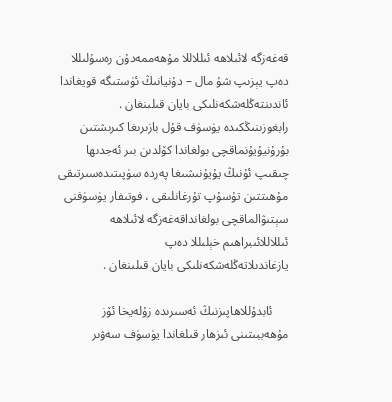قەغەزگە لائىلاھە ئىللاللا مۇھەممەدۇن رەسۇلىللا دەپ يېزىپ شۇ مال – دۇنيانىڭ ئۈستىگە قويغاندا ئاندىنتەڭلەشكەنلىكى بايان قىلىنغان . رابغوزىنىڭكىدە يۈسۈف قۇل بازىرىغا كىرىشتىن بۇرۇنيۇيۇنماقچى بولغاندا كۆلدىن بىر ئەجدىھا چىقىپ ئۇنىڭ يۇيۇنىشىغا پەردە سۈپىتىدەسىرتىقى مۇھىتتىن تۇسۇپ تۇرغانلىقى ، فوتىفار يۈسۈفنى سېتىۋالماقچى بولغانداقەغەزگە لائىلاھە ئىللاللائىبراھىم خېلىللا دەپ يازغاندىلاتەڭلەشكەنلىكى بايان قىلىنغان .

     ئابدۇللاھاپىزنىڭ ئەسىرىدە زۇلەيخا ئۆز مۇھەببىتىنى ئىزھار قىلغاندا يۈسۈف سەۋىر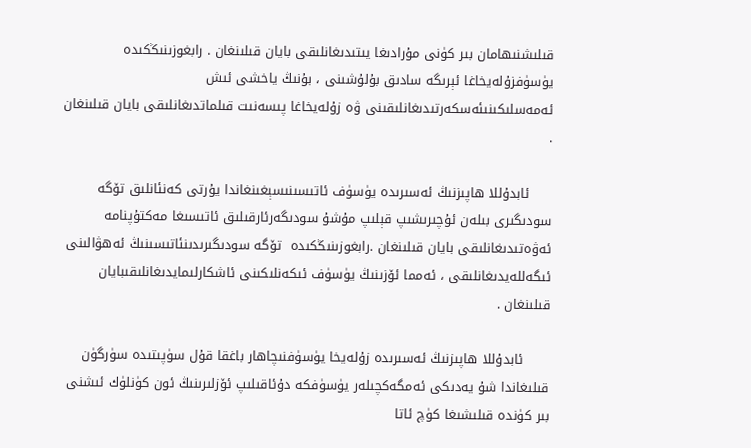قىلىشنىھامان بىر كۈنى مۇرادىغا يىتىدىغانلىقى بايان قىلىنغان . رابغوزىنىڭكىدە يۈسۈفزۇلەيخاغا ئېرىگە سادىق بۇلۇشىنى ، بۇنىڭ ياخشى ئىش ئەمەسلىكىنىئەسكەرتىدىغانلىقىنى ۋە زۇلەيخاغا پىسەنىت قىلماتدىغانلىقى بايان قىلىنغان .

     ئابدۇللا ھاپىزنىڭ ئەسىرىدە يۈسۈف ئاتىسىنىسېغىنغاندا يۇرتى كەنئانلىق تۆگە سودىگىرى بىلەن ئۇچىرىشىپ قېلىپ مۇشۇ سودىگەرئارقىلىق ئاتىسىغا مەكتۇپنامە ئەۋەتىدىغانلىقى بايان قىلىنغان .رابغوزىنىڭكىدە  تۆگە سودىگىرىدىنئاتىسىنىڭ ئەھۋالىنى ئىگەللەيدىغانلىقى ، ئەمما ئۆزىنىڭ يۈسۈف ئىكەنلىكىنى ئاشكارلىمايدىغانلىقىبايان قىلىنغان .

      ئابدۇللا ھاپىزنىڭ ئەسىرىدە زۇلەيخا يۈسۈفنىچاھار باغقا قۇل سۈپىتىدە سۈرگۈن قىلىغاندا شۇ يەدىكى ئەمگەكچىلەر يۈسۈفكە دۇئاقىلىپ ئۆزلىرىنىڭ ئون كۈنلۈك ئىشنى بىر كۈندە قىلىشىغا كۈچ ئاتا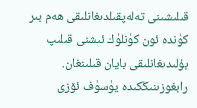قىلىشىنى تەلەپقىلدىغانلىقى ھەم بىر كۈندە ئون كۈنلۈك ئىشنى قىلىپ بۇلىدىغانلىقى بايان قىلىنغان. رابغوزىنىڭكىدە يۈسۈف ئۆزى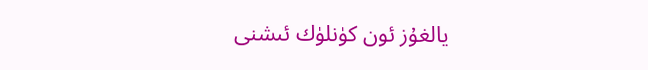يالغۇز ئون كۈنلۈك ئىشنى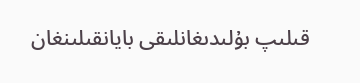قىلىپ بۇلىدىغانلىقى بايانقىلىنغان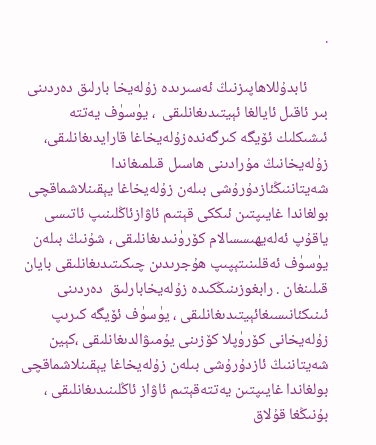.

      ئابدۇللاھاپىزنىڭ ئەسىرىدە زۇلەيخا بارلىق دەردىنى بىر ئاقىل ئايالغا ئېيتىدىغانلىقى  ، يۈسۈف يەتتە ئىشىكلىك ئۆيگە كىرگەندەزۇلەيخاغا قارايدىغانلىقى، زۇلەيخانىڭ مۇرادىنى ھاسىل قىلمىغاندا شەيتاننىڭئازدۇرۇشى بىلەن زۇلەيخاغا يېقىنلاشماقچى بولغاندا غايىپتىن ئىككى قېتىم ئاۋازئاڭلىنىپ ئاتىسى ياقۇپ ئەلەيھىسسالام كۆرۈنىدىغانلىقى ، شۇنىڭ بىلەن يۈسۈف ئەقلىنىتېپىپ ھۇجرىدىن چىكىتىدىغانلىقى بايان قىلىنغان . رابغوزىنىڭكىدە زۇلەيخابارلىق  دەردىنى ئىنىكئانىسىغائېيتىدىغانلىقى ، يۈسۈف ئۆيگە كىرىپ زۇلەيخانى كۆرۈپلا كۆزىنى يۇمىۋالدىغانلىقى ،كېين شەيتاننىڭ ئازدۇرۇشى بىلەن زۇلەيخاغا يېقىنلاشماقچى بولغاندا غايىپتىن يەتتەقېتىم ئاۋاز ئاڭلىنىدىغانلىقى ، بۇنىڭغا قۇلاق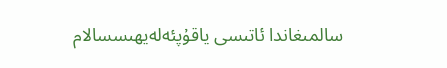سالمىغاندا ئاتىسى ياقۇپئەلەيھىسسالام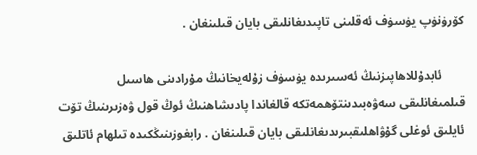كۆرۈنۈپ يۈسۈف ئەقلىنى تاپىدىغانلىقى بايان قىلىنغان .

       ئابدۇللاھاپىزنىڭ ئەسىرىدە يۈسۈف زۇلەيخانىڭ مۇرادىنى ھاسىل قىلمىغانلىقى سەۋەبىدىنتۆھمەتكە قالغاندا پادىشاھنىڭ ئوڭ قول ۋەزىرىنىڭ تۆت ئايلىق ئوغلى گۇۋاھلىقبىرىدىغانلىقى بايان قىلىنغان . رابغوزىنىڭكىدە تىلھام ئاتلىق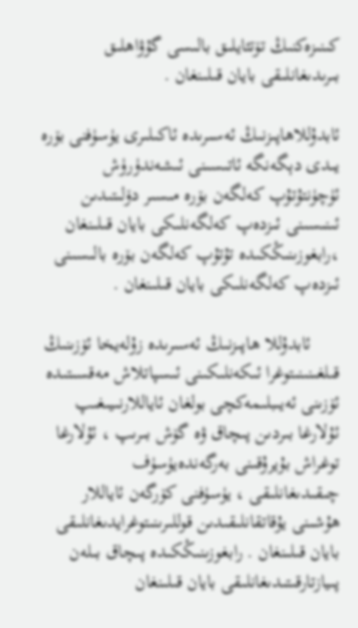كىنىزەكنىڭ تۆتئايلىق بالىسى گۇۋاھلىق بىرىدىغانلىقى بايان قىلىنغان .

ئابدۇللاھاپىزنىڭ ئەسىرىدە ئاكىلىرى يۈسۈفنى بۆرە يىدى دېگەنگە ئاتىسىنى ئىشەندۈرۈش ئۈچۈنتۇتۇپ كەلگەن بۆرە مىسىر دۆلىتىدىن ئىنىسىنى ئىزدەپ كەلگەنلىكى بايان قىلىنغان ،رابغوزىنىڭكىدە تۇتۇپ كەلگەن بۆرە بالىسىنى ئىزدەپ كەلگەنلىكى بايان قىلىنغان .

      ئابدۇللا ھاپىزنىڭ ئەسىرىدە زۇلەيخا ئۆزىنىڭ قىلغىنىنىتوغرا ئىكەنلىكىنى ئىسپاتلاش مەقسىتىدە ئۆزىنى ئەيىبلىمەكچى بولغان ئاياللارنىيىغىپ ئۇلارغا بىردىن پىچاق ۋە گۆش بىرىپ ، ئۇلارغا توغراش بۇيرۇقىنى بەرگەندەيۈسۈف چىقىدىغانلىقى ، يۈسۈفنى كۆرگەن ئاياللار ھۇشىنى يۇقاتقانلىقىدىن قوللىرىنىتوغرايدىغانلىقى بايان قىلىنغان . رابغوزىنىڭكىدە پىچاق بىلەن پىيازتارقىتىدىغانلىقى بايان قىلىنغان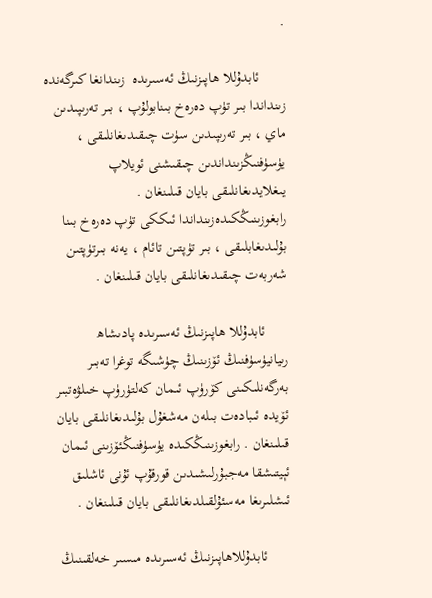.

       ئابدۇللا ھاپىزنىڭ ئەسىرىدە  زىندانغا كىرگەندە زىنداندا بىر تۈپ دەرەخ بىنابولۇپ ، بىر تەرىپىدىن ماي ، بىر تەرىپىدىن سۈت چىقىدىغانلىقى ، يۈسۈفنىڭزىنداندىن چىقىشنى ئويلاپ يىغلايدىغانلىقى بايان قىلىنغان . رابغوزىنىڭكىدەزىنداندا ئىككى تۈپ دەرەخ بىنا بۇلىدىغابلىقى ، بىر تۈپتىن تائام ، يەنە بىرتۈپتىن شەربەت چىقىدىغانلىقى بايان قىلىنغان .

      ئابدۇللا ھاپىزنىڭ ئەسىرىدە پادىشاھ رىيانيۈسۈفنىڭ ئۆزىنىڭ چۈشىگە توغرا تەبىر بەرگەنلىكىنى كۆرۈپ ئىمان كەلتۈرۈپ خىلۋەتبىر ئۆيدە ئىبادەت بىلەن مەشغۇل بۇلىدىغانلىقى بايان قىلىنغان . رابغوزىنىڭكىدە يۈسۈفنىڭئۆزىنى ئىمان ئېيتىشقا مەجبۇرلىشىدىن قورقۇپ ئۇنى ئاشلىق ئىشلىرىغا مەسئۇلقىلدىغانلىقى بايان قىلىنغان .

      ئابدۇللاھاپىزنىڭ ئەسىرىدە مىسىر خەلقىنىڭ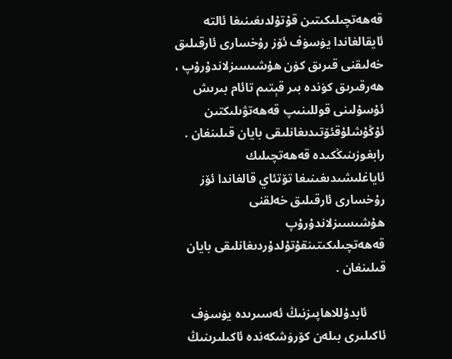قەھەتچىلىكىتىن قۇتۇلدىغىنىغا ئالتە ئايقالغاندا يۈسۈف ئۆز رۇخسارى ئارقىلىق خەلىقنى قىرىق كۈن ھۇشىسىزلاندۇرۇپ ، ھەرقىرىق كۈندە بىر قېتىم تائام بىرىش ئۇسۇلىنى قوللىنىپ قەھەتۋىلىكتىن ئۇڭۇشلۇقئۆتىدىغانلىقى بايان قىلىنغان . رابغوزىنىڭكىدە قەھەتچىلىك ئاياغلىشىدىغىنىغا تۆتئاي قالغاندا ئۆز رۇخسارى ئارقىلىق خەلقنى ھۇشىسىزلاندۇرۇپ قەھەتچىلىكىتىنقۇتۇلدۇردىغانلىقى بايان قىلىنغان .

      ئابدۇللاھاپىزنىڭ ئەسىرىدە يۈسۈف ئاكىلىرى بىلەن كۆرۈشكەندە ئاكىلىرىنىڭ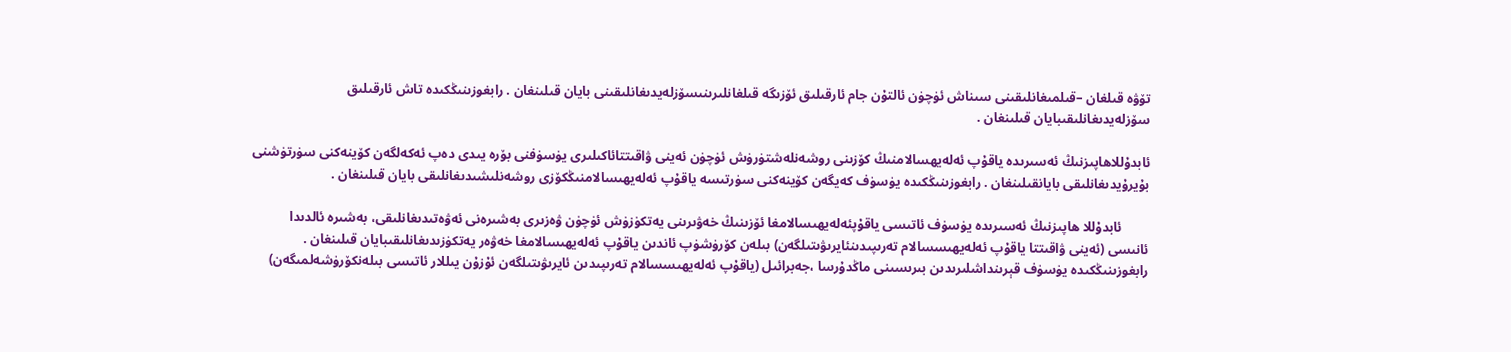تۆۋە قىلغان –قىلمىغانلىقىنى سىناش ئۈچۈن ئالتۇن جام ئارقىلىق ئۆزىگە قىلغانلىرىنىسۆزلەيدىغانلىقىنى بايان قىلىنغان . رابغوزىنىڭكىدە تاش ئارقىلىق سۆزلەيدىغانلىقىبايان قىلىنغان .

ئابدۇللاھاپىزنىڭ ئەسىرىدە ياقۇپ ئەلەيھسالامنىڭ كۆزىنى روشەنلەشتۈرۈش ئۈچۈن ئەينى ۋاقىتتائاكىلىرى يۈسۈفنى بۆرە يىدى دەپ ئەكەلگەن كۆينەكنى سۈرتۈشنى بۇيرۇيدىغانلىقى بايانقىلىنغان . رابغوزىنىڭكىدە يۈسۈف كەيگەن كۆينەكنى سۈرتىسە ياقۇپ ئەلەيھىسالامنىڭكۆزى روشەنلىشىدىغانلىقى بايان قىلىنغان .

        ئابدۇللا ھاپىزنىڭ ئەسىرىدە يۈسۈف ئاتىسى ياقۇپئەلەيھىسالامغا ئۆزىنىڭ خەۋىرىنى يەتكۈزۈش ئۈچۈن ۋەزىرى بەشىرەنى ئەۋەتىدىغانلىقى، بەشىرە ئالدىدا ئانىسى (ئەينى ۋاقىتتا ياقۇپ ئەلەيھىسسالام تەرىپىدىنئايرىۋىتىلگەن) بىلەن كۆرۈشۈپ ئاندىن ياقۇپ ئەلەيھىسالامغا خەۋەر يەتكۈزىدىغانلىقىبايان قىلىنغان . رابغوزىنىڭكىدە يۈسۈف قېرىنداشلىرىدىن بىرىسىنى ماڭدۇرسا ،جەبرائىل (ياقۇپ ئەلەيھىسسالام تەرىپىدىن ئايرىۋىتىلگەن ئۇزۇن يىللار ئاتىسى بىلەنكۆرۈشەلمىگەن)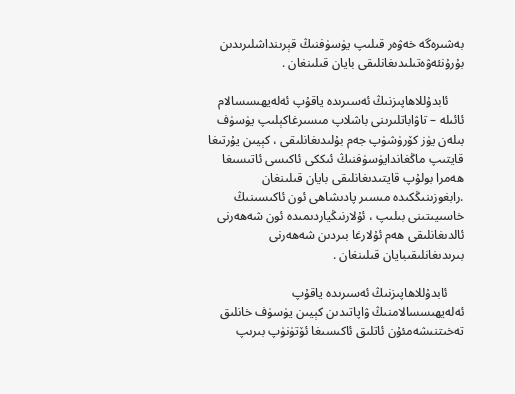بەشىرەگە خەۋەر قىلىپ يۈسۈفنىڭ قېرىنداشلىرىدىن بۇرۇنئەۋەتىلىدىغانلىقى بايان قىلىنغان .

     ئابدۇللاھاپىزنىڭ ئەسىرىدە ياقۇپ ئەلەيھىسسالام ئائىلە – تاۋاباتلىرىنى باشلاپ مىسىرغاكېلىپ يۈسۈف بىلەن يۈز كۆرۈشۈپ جەم بۇلىدىغانلىقى ، كېيىن يۇرتىغا قايتىپ ماڭغاندايۈسۈفنىڭ ئىككى ئاكىسى ئاتىسىغا ھەمرا بولۇپ قايتىدىغانلىقى بايان قىلىنغان .رابغوزىنىڭكىدە مىسىر پادىشاھى ئون ئاكىسىنىڭ خاسىيىتىنى بىلىپ ، ئۇلارنىڭياردىمىدە ئون شەھەرنى ئالدىغانلىقى ھەم ئۇلارغا بىردىن شەھەرنى بىرىدىغانلىقىبايان قىلىنغان .

     ئابدۇللاھاپىزنىڭ ئەسىرىدە ياقۇپ ئەلەيھىسسالامنىڭ ۋاپاتىدىن كېيىن يۈسۈف خانلىق تەخىتنىشەمئۇن ئاتلىق ئاكىسىغا ئۆتۈنۈپ بىرىپ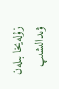زۇلەيخا بىلەن ۋىدالىشىپ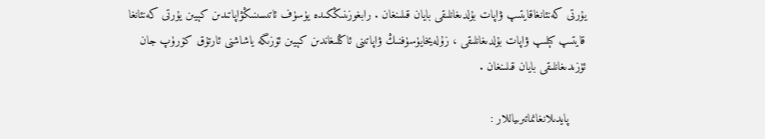يۇرتى كەنئانغاقايتىپ ۋاپات بۇلدىغانلىقى بايان قىلىنغان . رابغوزىنىڭكىدە يۈسۈف ئاتىسىنىڭۋاپاتىدىن كېيىن يۇرتى كەنئانغا قايتىپ كېلىپ ۋاپات بۇلدىغانلىقى ، زۇلەيخايۈسۈفنىڭ ۋاپاتىنى ئاڭلىغاندىن كېيىن ئۆزىگە ياشاشنى ئارتۇق كۆرۈپ جان ئۈزىدىغانلىقى بايان قىلىنغان .

     پايدىلانغانماتىرىياللار :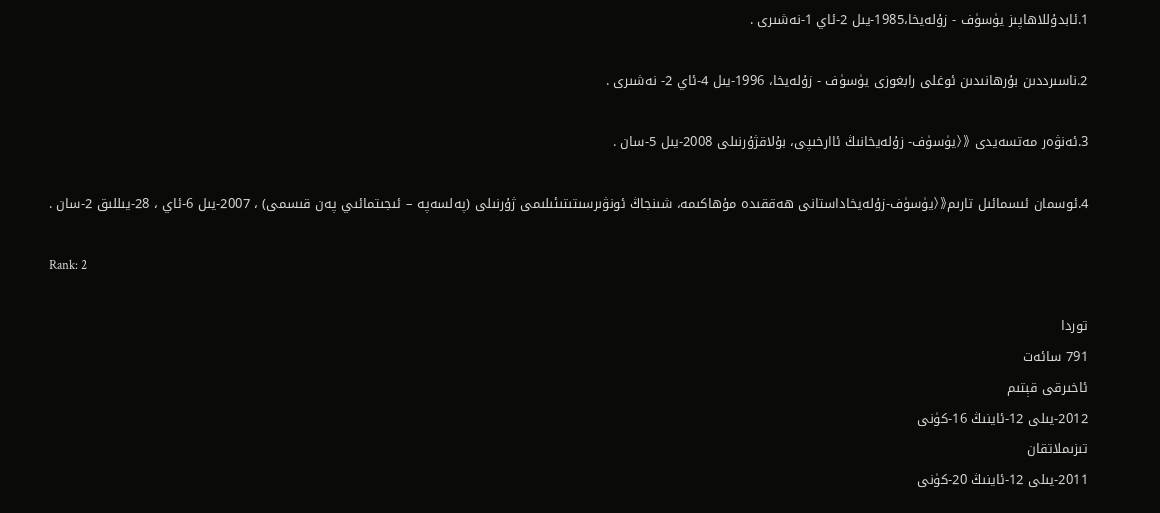1.ئابدۇللاھاپىز يۈسۈف - زۇلەيخا،1985-يىل 2-ئاي 1-نەشىرى .

2.ناسىرددىن بۇرھانىدىن ئوغلى رابغوزى يۈسۈف - زۇلەيخا، 1996-يىل 4-ئاي 2- نەشىرى .

3.ئەنۋەر مەتسەيدى 《〈يۈسۈف- زۇلەيخانىڭ ئاارخىپى، بۇلاقژۇرنىلى 2008-يىل 5-سان .

4.ئوسمان ئىسمائىل تارىم《〈يۈسۈف-زۇلەيخاداستانى ھەققىدە مۇھاكىمە، شىنجاڭ ئونۋىرسىتىتىئىلىمى ژۇرنىلى (پەلسەپە – ئىجىتمائىي پەن قىسمى) ، 2007-يىل 6-ئاي ، 28-يىللىق 2-سان .

Rank: 2

توردا
791 سائەت
ئاخىرقى قېتىم
2012-يىلى 12-ئاينىڭ 16-كۈنى
تىزىملاتقان
2011-يىلى 12-ئاينىڭ 20-كۈنى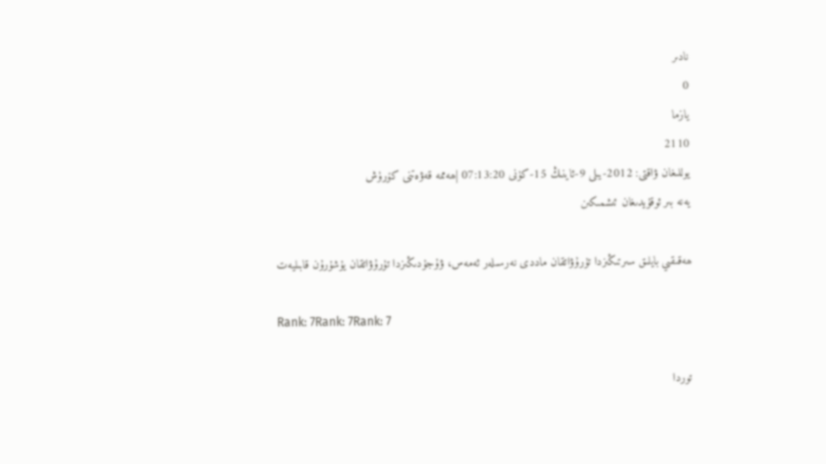نادىر
0
يازما
2110
يوللىغان ۋاقتى: 2012-يىلى 9-ئاينىڭ 15-كۈنى 07:13:20 |ھەممە قەۋەتنى كۆرۈش
يەنە بىر ئوقۇيدىغان ئىشمىكىن

ھەقىقىي بايلىق سىرتىڭىزدا تۇرۇۋاتقان ماددى نەرسىلەر ئەمەس، ۋۇجۇدىڭىزدا تۇرۇۋاتقان يۇشۇرۇن قابىليەت

Rank: 7Rank: 7Rank: 7

توردا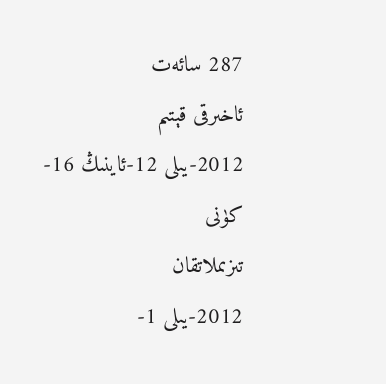287 سائەت
ئاخىرقى قېتىم
2012-يىلى 12-ئاينىڭ 16-كۈنى
تىزىملاتقان
2012-يىلى 1-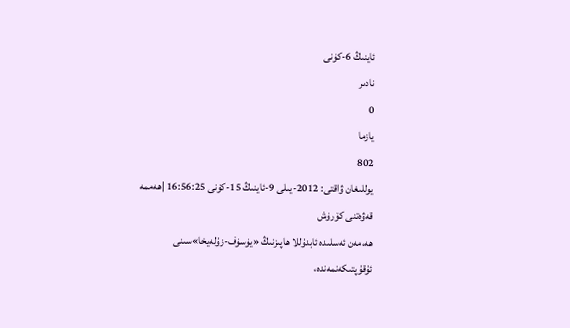ئاينىڭ 6-كۈنى
نادىر
0
يازما
802
يوللىغان ۋاقتى: 2012-يىلى 9-ئاينىڭ 15-كۈنى 16:56:25 |ھەممە قەۋەتنى كۆرۈش
ھە،مەن ئەسلىدە ئابدۇللا ھاپىزنىڭ «يۈسۈف-زۇلەيخا»سىنى ئۇقۇپتىكەنمەندە،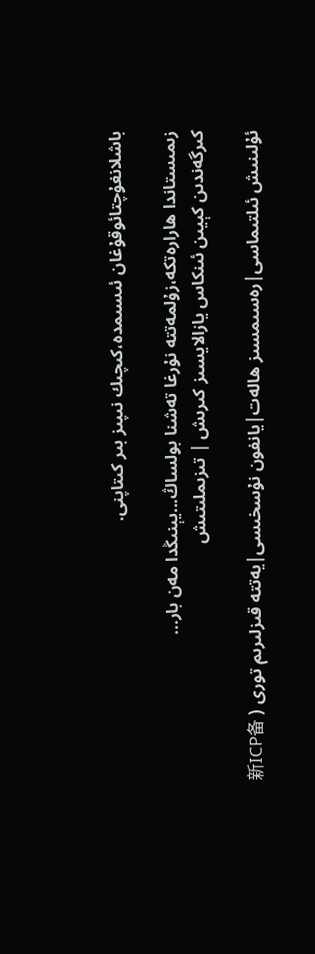باشلانغۇچتائوقۇغان ئىسىمدە،كىچىك نىپىز بىر كىتاپنى.

زىمىستاندا ھارارەتكە،زۇلمەتتە نۇرغا تەشنا بولساڭ...يېنىڭدا مەن بار...
كىرگەندىن كېيىن ئىنكاس يازالايسىز كىرىش | تىزىملىتىش

ئۇلىنىش ئىلتىماسى|رەسىمسىز ھالەت|يانفون نۇسخىسى|يەتتە قىزلىرىم تورى ( 新ICP备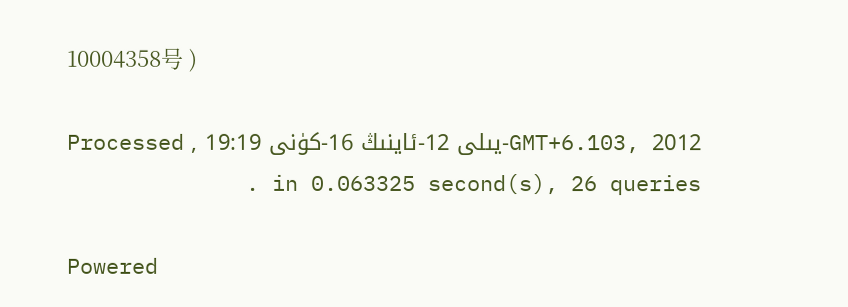10004358号 )

GMT+6.103, 2012-يىلى 12-ئاينىڭ 16-كۈنى 19:19 , Processed in 0.063325 second(s), 26 queries .

Powered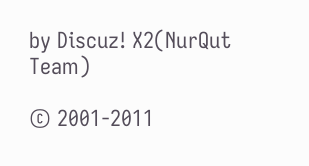by Discuz! X2(NurQut Team)

© 2001-2011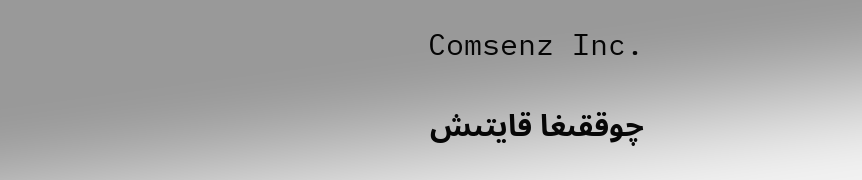Comsenz Inc.

چوققىغا قايتىش